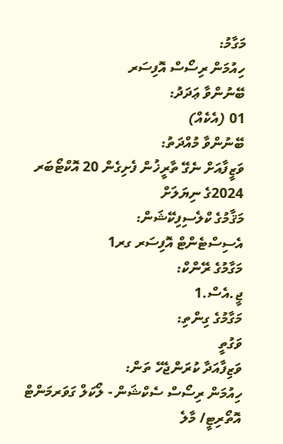މަގާމު:
ހިއުމަން ރިސޯސް އޮފިސަރ
ބޭނުންވާ ޢަދަދު:
01 (އެކެއް)
ބޭނުންވާ މުއްދަތު:
ވަޒީފާއަށް ނެގޭ ތާރީޚުން ފެށިގެން 20 އޮކްޓޯބަރ 2024ގެ ނިޔަލަށް
މަޤާމުގެ ކްލެސިފިކޭޝަން:
އެސިސްޓެންޓް އޮފިސަރ ގރ1
މަގާމުގެ ރޭންކް:
ޖީ.އެސް.1
މަގާމުގެ ގިންތި:
ވަގުތީ
ވަޒިފާއަދާ ކުރަންޖެހޭ ތަން:
ހިއުމަން ރިސޯސް ސެކްޝަން - ލޯކަލް ގަވަރމަންޓް އޮތޯރިޓީ/ މާލެ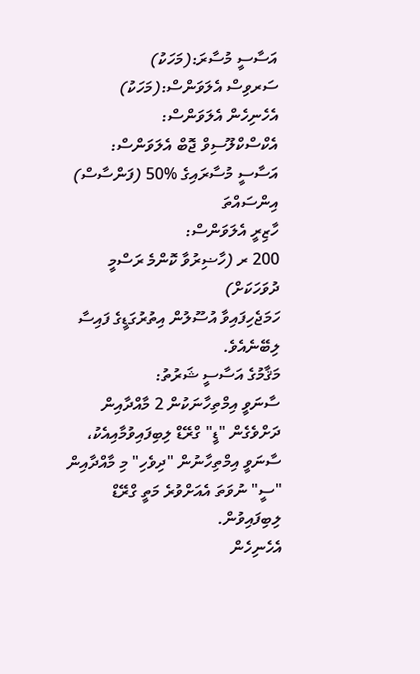އަސާސީ މުސާރަ:(މަހަކު)
ސަރވިސް އެލަވަންސް:(މަހަކު)
އެހެނިހެން އެލަވަންސް:
އެކްސްކްލޫސިވް ޖޮބް އެލަވަންސް:
އަސާސީ މުސާރައިގެ %50 (ފަންސާސް) އިންސައްތަ
ހާޒިރީ އެލަވަންސް:
200 ރ (ހާޟިރުވާ ކޮންމެ ރަސްމީ ދުވަހަކަށް)
ހަމަޖެހިފައިވާ އުސޫލުން އިތުރުގަޑީގެ ފައިސާ ލިބޭނެއެވެ.
މަޤާމުގެ އަސާސީ ޝަރުތު:
ސާނަވީ އިމްތިހާނަކުން 2 މާއްދާއިން ދަށްވެގެން "ޑީ" ގްރޭޑް ލިބިފައިވުމާއިއެކު، ސާނަވީ އިމްތިހާނުން "ދިވެހި" މި މާއްދާއިން "ސީ" ނުވަތަ އެއަށްވުރެ މަތީ ގްރޭޑް ލިބިފައިވުން.
އެހެނިހެން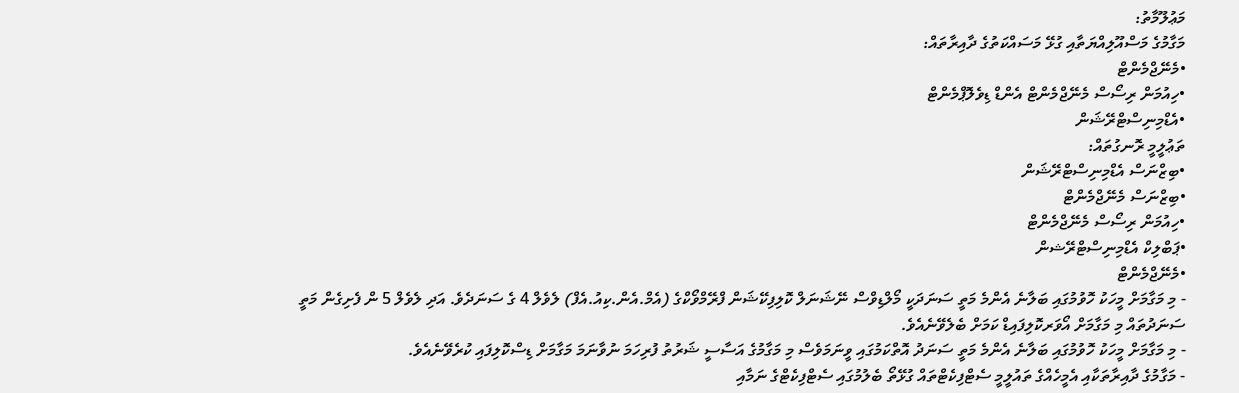މަޢުލޫމާތު:
މަގާމުގެ މަސްއޫލިއްޔަތާއި ގުޅޭ މަސައްކަތުގެ ދާއިރާތައް:
•މެނޭޖްމެންޓް
•ހިއުމަން ރިސޯސް މެނޭޖްމެންޓް އެންޑް ޑިވެލޮޕްމެންޓް
•އެޑްމިނިސްޓްރޭޝަން
ތަޢުލީމީ ރޮނގުތައް:
•ބިޒްނަސް އެޑްމިނިސްޓްރޭޝަން
•ބިޒްނަސް މެނޭޖްމެންޓް
•ހިއުމަން ރިސޯސް މެނޭޖްމެންޓް
•ޕަބްލިކް އެޑްމިނިސްޓްރޭޝން
•މެނޭޖްމެންޓް
- މި މަގާމަށް މީހަކު ހޮވުމުގައި ބަލާނެ އެންމެ މަތީ ސަނަދަކީ މޯލްޑިވްސް ނޭޝަނަލް ކޮލިފިކޭޝަން ފްރޭމްވޯކްގެ (އެމް.އެން.ކިއު.އެފް) ލެވެލް 4 ގެ ސަނަދެވެ. އަދި ލެވެލް 5 ން ފެށިގެން މަތީ ސަނަދުތައް މި މަގާމަށް އޯވަރކޮލިފައިޑް ކަމަށް ބެލެވޭނެއެވެ.
- މި މަގާމަށް މީހަކު ހޮވުމުގައި ބަލާނެ އެންމެ މަތީ ސަނަދު އޮތްކަމުގައި ވީނަމަވެސް މި މަގާމުގެ އަސާސީ ޝަރުތު ފުރިހަމަ ނުވާނަމަ މަގާމަށް ޑިސްކޮލިފައި ކުރެވޭނެއެވެ.
- މަގާމުގެ ދާއިރާތަކާއި އެމީހެއްގެ ތައުލީމީ ސެޓްފިކެޓްތައް ގުޅޭތޯ ބެލުމުގައި ސެޓްފިކެޓްގެ ނަމާއި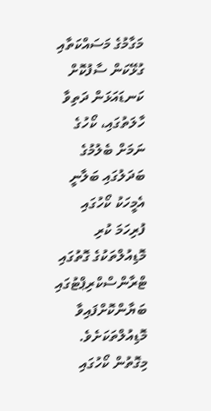މަގާމުގެ މަސައްކަތާއި ގުޅޭކަން ސާފުކޮށް ކަނޑައަޅަން ދަތިވާ ހާލަތުގައި، ކޯހުގެ ނަމަށް ބެލުމުގެ ބަދަލުގައި ބަލާނީ އެމީހަކު ކޯހުގައި ފުރިހަމަ ކުރި މޮޑިއުލްތަކުގެ ގޮތުގައި ޓްރާންސްކްރިޕްޓުގައި ބަޔާންކޮށްފައިވާ މޮޑިއުލްތަކަށެވެ. މިގޮތުން ކޯހުގައި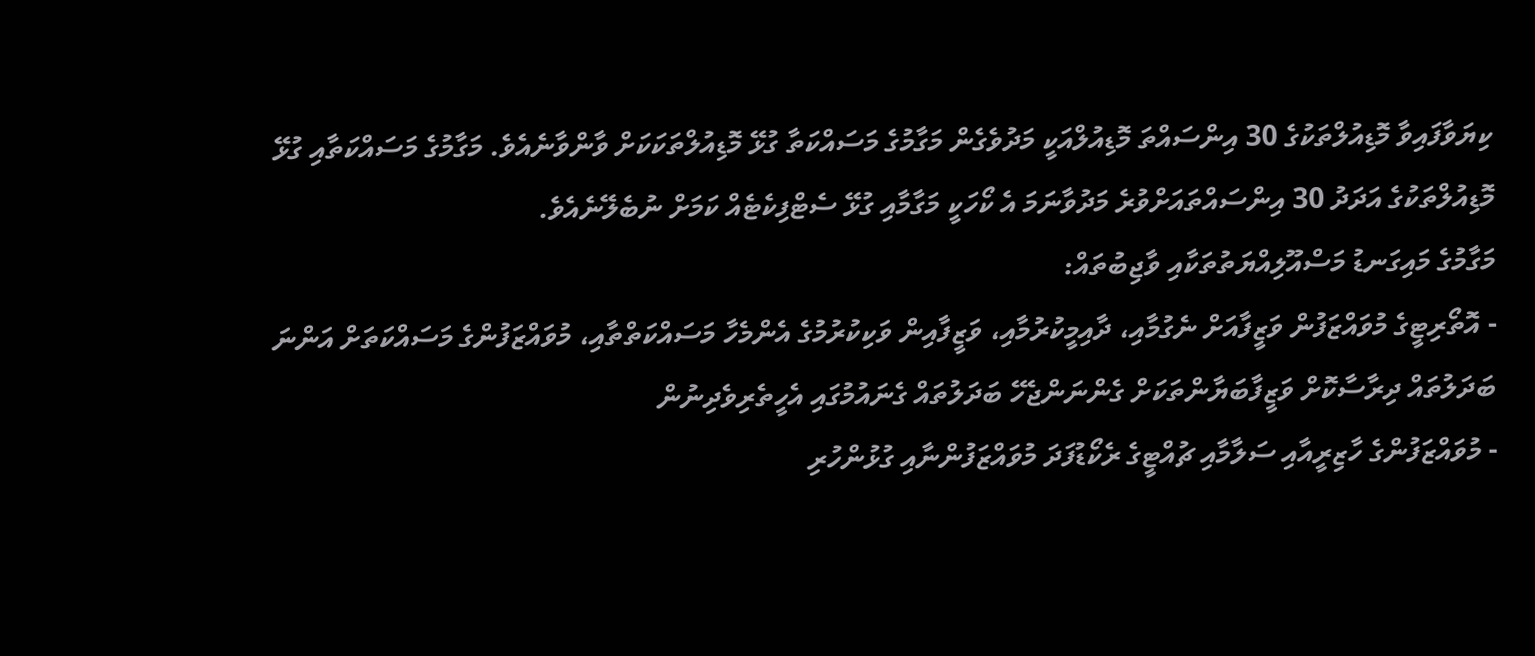ކިޔަވާފައިވާ މޮޑިއުލްތަކުގެ 30 އިންސައްތަ މޮޑިއުލްއަކީ މަދުވެގެން މަގާމުގެ މަސައްކަތާ ގުޅޭ މޮޑިއުލްތަކަކަށް ވާންވާނެއެވެ. މަގާމުގެ މަސައްކަތާއި ގުޅޭ މޮޑިއުލްތަކުގެ އަދަދު 30 އިންސައްތައަށްވުރެ މަދުވާނަމަ އެ ކޯހަކީ މަގާމާއި ގުޅޭ ސެޓްފިކެޓެއް ކަމަށް ނުބެލޭނެއެވެ.
މަގާމުގެ މައިގަނޑު މަސްއޫލިއްޔަތުތަކާއި ވާޖިބުތައް:
- އޮތޯރިޓީގެ މުވައްޒަފުން ވަޒީފާއަށް ނެގުމާއި، ދާއިމީކުރުމާއި، ވަޒީފާއިން ވަކިކުރުމުގެ އެންމެހާ މަސައްކަތްތާއި، މުވައްޒަފުންގެ މަސައްކަތަށް އަންނަ ބަދަލުތައް ދިރާސާކޮށް ވަޒީފާބަޔާންތަކަށް ގެންނަންޖެހޭ ބަދަލުތައް ގެނައުމުގައި އެހީތެރިވެދިނުން
- މުވައްޒަފުންގެ ހާޒިރީއާއި ސަލާމާއި ޗުއްޓީގެ ރެކޯޑުފަދަ މުވައްޒަފުންނާއި ގުޅުންހުރި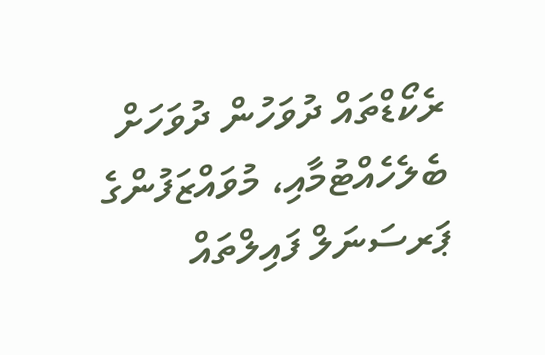ރެކޯޑްތައް ދުވަހުން ދުވަހަށް ބެލެހެއްޓުމާއި، މުވައްޒަފުންގެ ޕަރސަނަލް ފައިލްތައް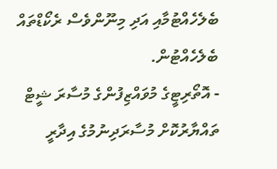ބެލެހެއްޓުމާއި އަދި މިނޫންވެސް ރެކޯޑްތައް ބެލެހެއްޓުން.
- އޮތޯރިޓީގެ މުވައްޒިފުންގެ މުސާރަ ޝީޓް ތައްޔާރުކޮށް މުސާރަދިނުމުގެ އިދާރީ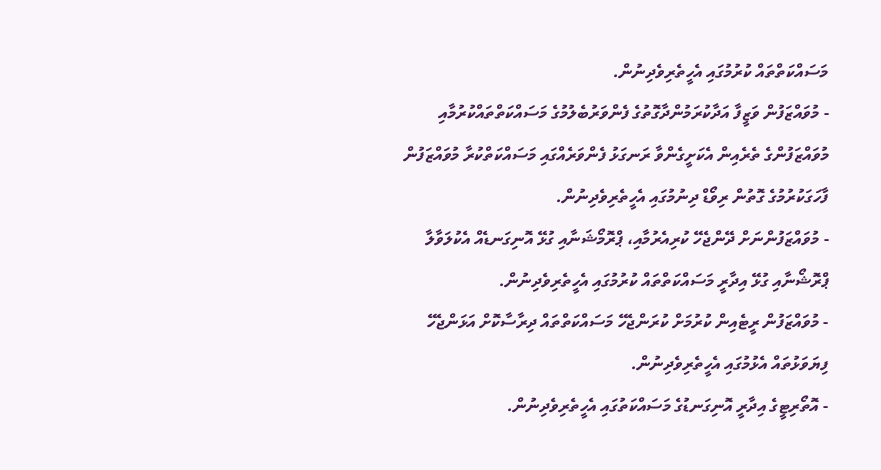މަސައްކަތްތައް ކުރުމުގައި އެހީތެރިވެދިނުން.
- މުވައްޒަފުން ވަޒީފާ އަދާކުރަމުންދާގޮތުގެ ފެންވަރުބެލުމުގެ މަސައްކަތްތައްކުރުމާއި މުވައްޒަފުންގެ ތެރެއިން އެކަށީގެންވާ ރަނގަޅު ފެންވަރެއްގައި މަސައްކަތްކުރާ މުވައްޒަފުން ފާހަގަކުރުމުގެ ގޮތުން ރިވޯޑް ދިނުމުގައި އެހީތެރިވެދިނުން.
- މުވައްޒަފުންނަށް ދޭންޖެހޭ ކުރިއެރުމާއި، ޕްރޮމޯޝަނާއި ގުޅޭ އޮނިގަނޑެއް އެކުލަވާލާ ޕްރޮޝޯނާއި ގުޅޭ އިދާރީ މަސައްކަތްތައް ކުރުމުގައި އެހީތެރިވެދިނުން.
- މުވައްޒަފުން ރީޓެއިން ކުރުމަށް ކުރަންޖެހޭ މަސައްކަތްތައް ދިރާސާކޮށް އަޅަންޖެހޭ ފިޔަވަޅުތައް އެޅުމުގައި އެހީތެރިވެދިނުން.
- އޮތޯރިޓީގެ އިދާރީ އޮނިގަނޑުގެ މަސައްކަތުގައި އެހީތެރިވެދިނުން.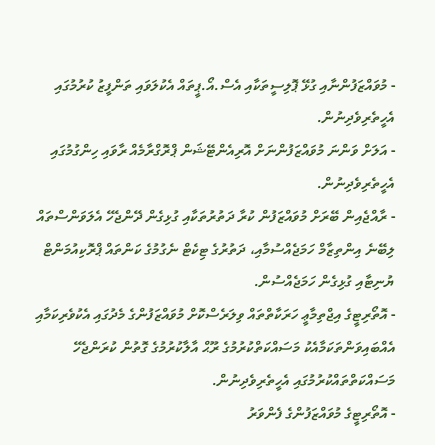- މުވައްޒަފުންނާއި ގުޅޭ ޕޮލިސީތަކާއި އެސް.އޯ.ޕީތައް އެކުލަވައި ތަންފީޒު ކުރުމުގައި އެހީތެރިވެދިނުން.
- އަލަށް ވަންނަ މުވައްޒަފުންނަށް އޮރިއެންޓޭޝަން ޕްރޮގްރާމެއް ރާވައި ހިންގުމުގައި އެހީތެރިވެދިނުން.
- ރާއްޖެއިން ބޭރަށް މުވައްޒަފުން ކުރާ ދަތުރުތަކާއި ގުޅިގެން ދޭންޖެހޭ އެލަވަންސްތައް ލިބޭނެ އިންތިޒާމް ހަމަޖެއްސުމާއި، ދަތުރުގެ ޓިކެޓް ނެގުމުގެ ކަންތައް ޕްރޮކިއުމަންޓް ޔުނިޓާއި ގުޅިގެން ހަމަޖެއްސުން.
- އޮތޯރިޓީގެ އިޖްތިމާޢީ ހަރަކާތްތައް ވިލަރެސްކޮށް މުވައްޒަފުންގެ މެދުގައި އެކުވެރިކަމާއި އެއްބައިވަންތަކަމާއެކު މަސައްކަތްކުރުމުގެ ރޫޙް އާލާކުރުމުގެ ގޮތުން ކުރަންޖެހޭ މަސައްކަތްތައްކުރުމުގައި އެހީތެރިވެދިނުން.
- އޮތޯރިޓީގެ މުވައްޒަފުންގެ ފެންވަރު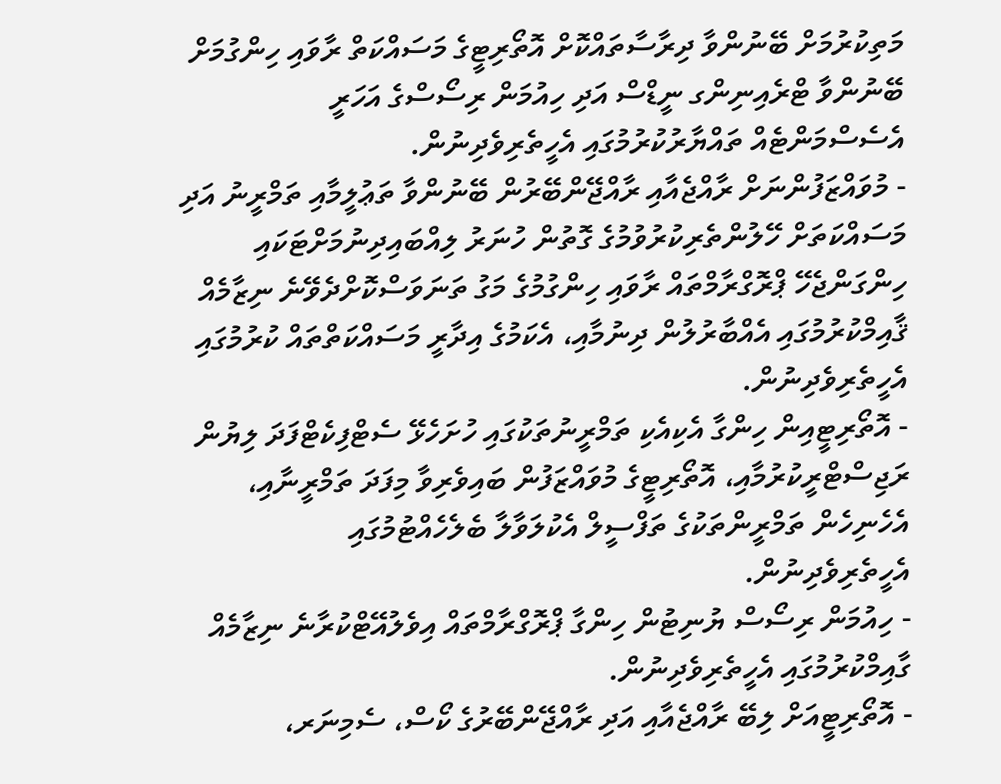މަތިކުރުމަށް ބޭނުންވާ ދިރާސާތައްކޮށް އޮތޯރިޓީގެ މަސައްކަތް ރާވައި ހިންގުމަށް ބޭނުންވާ ޓްރެއިނިންގ ނީޑްސް އަދި ހިއުމަން ރިސޯސްގެ އަހަރީ އެސެސްމަންޓެއް ތައްޔާރުކުރުމުގައި އެހީތެރިވެދިނުން.
- މުވައްޒަފުންނަށް ރާއްޖެއާއި ރާއްޖޭންބޭރުން ބޭނުންވާ ތަޢުލީމާއި ތަމްރީނު އަދި މަސައްކަތަށް ހޭލުންތެރިކުރުވުމުގެ ގޮތުން ހުނަރު ލިއްބައިދިނުމަށްޓަކައި ހިންގަންޖެހޭ ޕްރޮގްރާމްތައް ރާވައި ހިންގުމުގެ މަގު ތަނަވަސްކޮށްދެވޭނެ ނިޒާމެއް ޤާއިމްކުރުމުގައި އެއްބާރުލުން ދިނުމާއި، އެކަމުގެ އިދާރީ މަސައްކަތްތައް ކުރުމުގައި އެހީތެރިވެދިނުން.
- އޮތޯރިޓީއިން ހިންގާ އެކިއެކި ތަމްރީނުތަކުގައި ހުށަހެޅޭ ސެޓްފިކެޓްފަދަ ލިޔުން ރަޖިސްޓްރީކުރުމާއި، އޮތޯރިޓީގެ މުވައްޒަފުން ބައިވެރިވާ މިފަދަ ތަމްރީނާއި، އެހެނިހެން ތަމްރީންތަކުގެ ތަފްސީލް އެކުލަވާލާ ބެލެހެއްޓުމުގައި އެހީތެރިވެދިނުން.
- ހިއުމަން ރިސޯސް ޔުނިޓުން ހިންގާ ޕްރޮގްރާމްތައް އިވެލުއޭޓްކުރާނެ ނިޒާމެއް ގާއިމްކުރުމުގައި އެހީތެރިވެދިނުން.
- އޮތޯރިޓީއަށް ލިބޭ ރާއްޖެއާއި އަދި ރާއްޖޭންބޭރުގެ ކޯސް، ސެމިނަރ،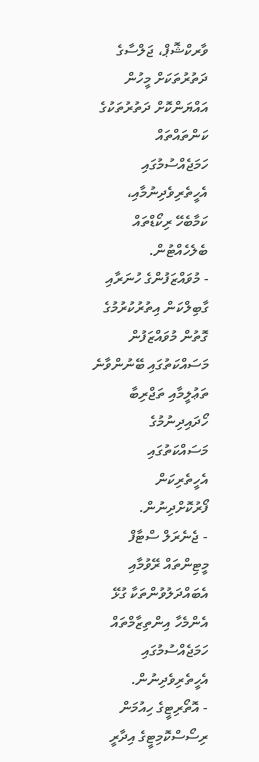ވާރކްޝޮޕް، ޖަލްސާގެ ދަތުރުތަކަށް މީހުން އައްޔަންކޮށް ދަތުރުތަކުގެ ކަންތައްތައް ހަމަޖެއްސުމުގައި އެހީތެރިވެދިނުމާއި، ކަމާބެހޭ ރިކޯޑްތައް ބެލެހެއްޓުން.
- މުވައްޒަފުންގެ ހުނަރާއި ގާބިލްކަން އިތުރުކުރުމުގެ ގޮތުން މުވައްޒަފުން މަސައްކަތުގައި ބޭނުންވާނެ ތަޢުލީމާއި ތަޖްރިބާ ހޯދައިދިނުމުގެ މަސައްކަތުގައި އެހީތެރިކަން ފޯރުކޮށްދިނުން.
- ޖެނެރަލް ސްޓާފް މީޓިންތައް ރޭވުމާއި އެބައްދަލުވުންތަކާ ގުޅޭ އެންމެހާ އިންތިޒާމްތައް ހަމަޖެއްސުމުގައި އެހީތެރިވެދިނުން.
- އޮތޯރިޓީގެ ހިއުމަން ރިސޯސްކޮމިޓީގެ އިދާރީ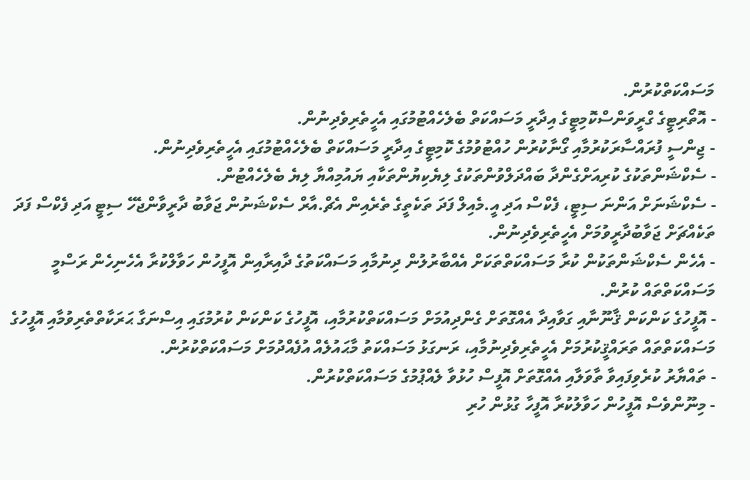މަސައްކަތްކުރުން.
- އޮތޯރިޓީގެ ގްރީވަންސްކޮމިޓީގެ އިދާރީ މަސައްކަތް ބެލެހެއްޓުމުގައި އެހީތެރިވެދިނުން.
- ޖިންސީ ފުރައްސާރަކުރުމާއި ގޯނާކުރުން ހުއްޓުވުމުގެ ކޮމިޓީގެ އިދާރީ މަސައްކަތް ބެލެހެއްޓުމުގައި އެހީތެރިވެދިނުން.
- ސެކްޝަންތަކުގެ ކުރިއަށްގެންދާ ބައްދަލްވުންތަކުގެ ލިޔެކިޔުންތަކާއި ޔައުމިއްޔާ ލިޔެ ބެލެހެއްޓުން.
- ސެކްޝަނަށް އަންނަ ސިޓީ، ފެކްސް އަދި އީ.މެއިލް ފަދަ ތަކެތީގެ ތެރެއިން އެޗް.އާރް ސެކްޝަނުން ޖަވާބު ދާރީވާންޖެހޭ ސިޓީ އަދި ފެކްސް ފަދަ ތަކެއްޗަށް ޖަވާބުދާރީވުމަށް އެހީތެރިވެދިނުން.
- އެހެން ސެކްޝަންތަކުން ކުރާ މަސައްކަތްތަކަށް އެއްބާރުލުން ދިނުމާއި މަސައްކަތުގެ ދާއިރާއިން އޮފީހުން ހަވާލްކުރާ އެހެނިހެން ރަސްމީ މަސައްކަތްތައް ކުރުން.
- އޮފީހުގެ ކަންކަން ޤާނޫނާއި ގަވާއިދާ އެއްގޮތަށް ގެންދިއުމަށް މަސައްކަތްކުރުމާއި، އޮފީހުގެ ކަންކަން ކުރުމުގައި އިސްނަގާ ޙަރަކާތްތެރިވުމާއި އޮފީހުގެ މަސައްކަތްތައް ތަރައްޤީކުރުމަށް އެހީތެރިވެދިނުމާއި، ރަނގަޅު މަސައްކަތު މާޙައުލެއް އުފެއްދުމަށް މަސައްކަތްކުރުން.
- ތައްޔާރު ކުރެވިފައިވާ ތާވަލާއި އެއްގޮތަށް އޮފީސް ހުޅުވާ ލެއްޕުމުގެ މަސައްކަތްކުރުން.
- މިނޫންވެސް އޮފީހުން ހަވާލުކުރާ އޮފީހާ ގުޅުން ހުރި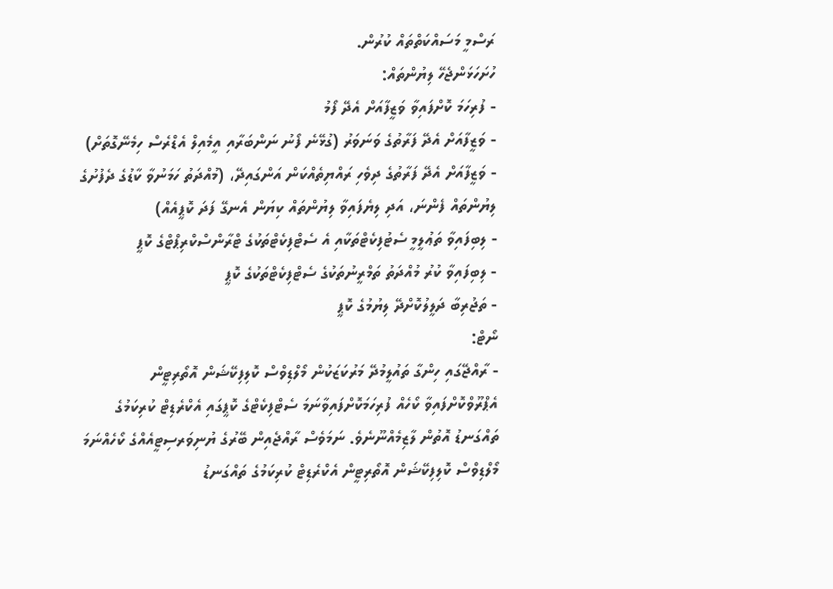ރަސްމީ މަސައްކަތްތައް ކުރުން.
ހުށަހަޅަންޖެހޭ ލިޔުންތައް:
- ފުރިހަމަ ކޮށްފައިވާ ވަޒީފާއަށް އެދޭ ފޯމު
- ވަޒީފާއަށް އެދޭ ފަރާތުގެ ވަނަވަރު (ގުޅޭނެ ފޯނު ނަންބަރާއި އީމެއިލް އެޑްރެސް ހިމެނޭގޮތަށް)
- ވަޒީފާއަށް އެދޭ ފަރާތުގެ ދިވެހި ރައްޔިތެއްކަން އަންގައިދޭ، (މުއްދަތު ހަމަނުވާ ކާޑުގެ ދެފުށުގެ ލިޔުންތައް ފެންނަ، އަދި ލިޔެފައިވާ ލިޔުންތައް ކިޔަން އެނގޭ ފަދަ ކޮޕީއެއް)
- ލިބިފައިވާ ތަޢުލީމީ ސެޓުފިކެޓްތަކާއި އެ ސެޓްފިކެޓްތަކުގެ ޓްރާންސްކްރިޕްޓްގެ ކޮޕީ
- ލިބިފައިވާ ކުރު މުއްދަތު ތަމްރީނުތަކުގެ ސެޓްފިކެޓްތަކުގެ ކޮޕީ
- ތަޖުރިބާ ދަލީލުކޮށްދޭ ލިޔުމުގެ ކޮޕީ
ނޯޓް:
- ރާއްޖޭގައި ހިންގާ ތައުލީމުދޭ މަރުކަޒަކުން މޯލްޑިވްސް ކޮލިފިކޭޝަން އޮތޯރިޓީން އެޕްރޫވްކޮށްފައިވާ ކޯހެއް ފުރިހަމަކޮށްފައިވާނަމަ ސެޓްފިކެޓްގެ ކޮޕީގައި އެކްރެޑިޓް ކުރިކަމުގެ ތައްގަނޑު އޮތުން ލާޒިމެއްނޫނެވެ. ނަމަވެސް ރާއްޖެއިން ބޭރުގެ ޔުނިވަރސިޓީއެއްގެ ކޯހެއްނަމަ މޯލްޑިވްސް ކޮލިފިކޭޝަން އޮތޯރިޓީން އެކްރެޑިޓް ކުރިކަމުގެ ތައްގަނޑު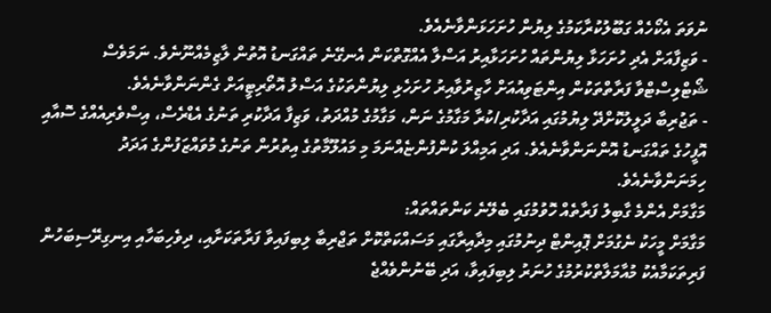ނުވަތަ އެކޯހެއް ގަބޫލުކުރާކަމުގެ ލިޔުން ހުށަހަޅަންވާނެއެވެ.
- ވަޒިފާއަށް އެދި ހުށަހަޅާ ލިޔުންތައް ހުށަހަޅާއިރު އަސްލާ އެއްގޮތްކަން އެނގޭނެ ތައްގަނޑު އޮތުން ލާޒިމެއްނޫނެވެ. ނަމަވެސް ޝޯޓްލިސްޓްވާ ފަރާތްތަކުން އިންޓަވިއުއަށް ހާޒިރުވާއިރު ހުށަހެޅި ލިޔުންތަކުގެ އަސްލު އޮތޯރިޓީއަށް ގެންނަންވާނެއެވެ.
- ތަޖުރިބާ ދަލީލުކޮށްދޭ ލިޔުމުގައި އަދާކުރި/ކުރާ މަގާމުގެ ނަން، މަގާމުގެ މުއްދަތު، ވަޒިފާ އަދާކުރި ތަނުގެ އެޑްރެސް، އިސްވެރިއެއްގެ ސޮއާއި އޮފީހުގެ ތައްގަނޑު އޮންނަންވާނެއެވެ. އަދި އަމިއްލަ ކުންފުންޏެއްނަމަ މި މައުލޫމާތުގެ އިތުރުން ތަނުގެ މުވައްޒަފުންގެ އަދަދު ހިމަނަންވާނެއެވެ.
މަގާމަށް އެންމެ ގާބިލު ފަރާތެއް ހޮވުމުގައި ބެލޭނެ ކަންތައްތައް:
މަގާމަށް މީހަކު ނެގުމަށް ޕޮއިންޓް ދިނުމުގައި މިދާއިރާގައި މަސައްކަތްކޮށް ތަޖްރިބާ ލިބިފައިވާ ފަރާތަކަށާއި، ދިވެހިބަހާއި އިނގިރޭސިބަހުން ފަރިތަކަމާއެކު މުއާމަލާތްކުރުމުގެ ހުނަރު ލިބިފައިވާ، އަދި ބޭނުންވެއްޖެ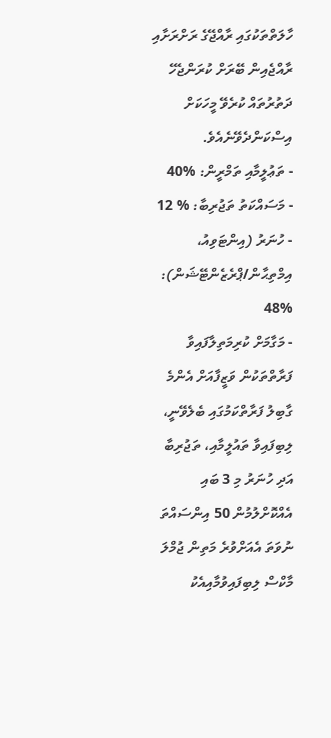ހާލަތްތަކުގައި ރާއްޖޭގެ ރަށްރަށާއި ރާއްޖެއިން ބޭރަށް ކުރަންޖެހޭ ދަތުރުތައް ކުރެވޭ މީހަކަށް އިސްކަންދެވޭނެއެވެ.
- ތަޢުލީމާއި ތަމްރީން: %40
- މަސައްކަތު ތަޖުރިބާ: % 12
- ހުނަރު (އިންޓަވިއު، އިމްތިޙާން/ޕްރެޒެންޓޭޝަން): %48
- މަގާމަށް ކުރިމަތިލާފައިވާ ފަރާތްތަކުން ވަޒީފާއަށް އެންމެ ގާބިލު ފަރާތްކަމުގައި ބެލެވޭނީ، ލިބިފައިވާ ތައުލީމާއި، ތަޖުރިބާ އަދި ހުނަރު މި 3 ބައި އެއްކޮށްލުމުން 50 އިންސައްތަ ނުވަތަ އެއަށްވުރެ މަތިން ޖުމްލަ މާކްސް ލިބިފައިވުމާއިއެކު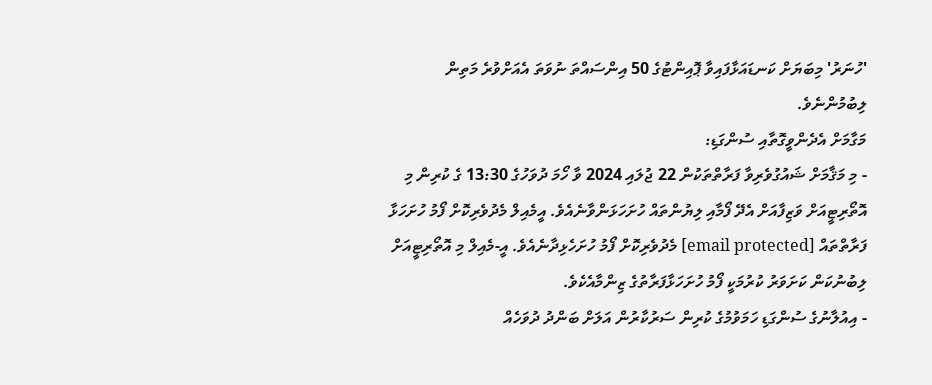'ހުނަރު' މިބަޔަށް ކަނޑައަޅާފައިވާ ޕޮއިންޓުގެ 50 އިންސައްތަ ނުވަތަ އެއަށްވުރެ މަތިން ލިބުމުންނެވެ.
މަގާމަށް އެދެންވީގޮތާއި ސުންގަޑި:
- މި މަޤާމަށް ޝައުގުވެރިވާ ފަރާތްތަކުން 22 ޖުލައި 2024 ވާ ހޯމަ ދުވަހުގެ 13:30 ގެ ކުރިން މި އޮތޯރިޓީއަށް ވަޒިފާއަށް އެދޭ ފޯމާއި ލިޔުންތައް ހުށަހަޅަންވާނެއެވެ. އީމެއިލް މެދުވެރިކޮށް ފޯމު ހުށަހަޅާ ފަރާތްތައް [email protected] މެދުވެރިކޮށް ފޯމު ހުށަހެޅިދާނެއެވެ. އީ-މެއިލް މި އޮތޯރިޓީއަށް ލިބުނުކަން ކަށަވަރު ކުރުމަކީ ފޯމު ހުށަހަޅާފަރާތުގެ ޒިންމާއެކެވެ.
- އިއުލާނުގެ ސުންގަޑި ހަމަވުމުގެ ކުރިން ސަރުކާރުން އަލަށް ބަންދު ދުވަހެއް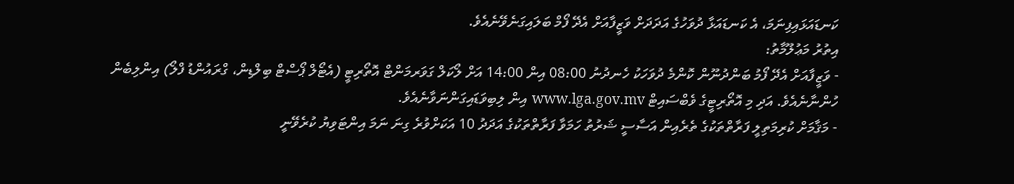ކަނޑައަޅައިފިނަމަ، އެ ކަނޑައަޅާ ދުވަހުގެ އަދަދަށް ވަޒީފާއަށް އެދޭ ފޯމް ބަލައިގަނެވޭނެއެވެ.
އިތުރު މަޢުލޫމާތު:
- ވަޒީފާއަށް އެދޭ ފޯމު ބަންދުނޫން ކޮންމެ ދުވަހަކު ހެނދުނު 08:00 އިން 14:00 އަށް ލޯކަލް ގަވަރމަންޓް އޮތޯރިޓީ (އެޓޯލް ޕޯސްޓް ބިލްޑިން، ގްރައުންޑު ފްލޯ) އިންލިބެން ހުންނާނެއެވެ. އަދި މި އޮތޯރިޓީގެ ވެބްސައިޓް www.lga.gov.mv އިން ލިބިވަޑައިގަންނަވާނެއެވެ.
- މަޤާމަށް ކުރިމަތިލީ ފަރާތްތަކުގެ ތެރެއިން އަސާސީ ޝަރުތު ހަމަވާ ފަރާތްތަކުގެ އަދަދު 10 އަކަށްވުރެ ގިނަ ނަމަ އިންޓަވިޔު ކުރެވޭނީ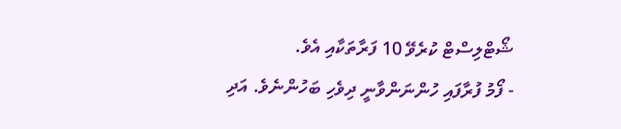ޝޯޓްލިސްޓް ކުރެވޭ 10 ފަރާތަކާއި އެވެ.
- ފޯމު ފުރާފައި ހުންނަންވާނީ ދިވެހި ބަހުންނެވެ. އަދި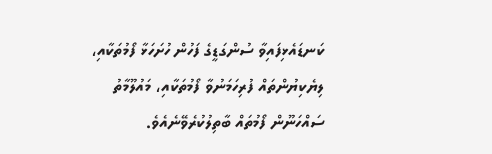ކަނޑައެޅިފައިވާ ސުންގަޑީގެ ފަހުން ހުށަހަޅާ ފޯމުތަކާއި، ލިޔެކިޔުންތައް ފުރިހަމަނުވާ ފޯމުތަކާއި، މައުލޫމާތު ސައްހަނޫން ފޯމުތައް ބާތިލުކުރެވޭނެއެވެ.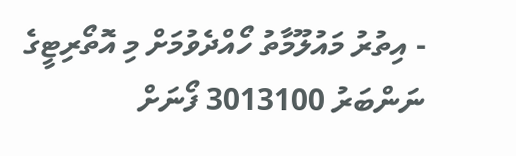- އިތުރު މައުލޫމާތު ހޯއްދެވުމަށް މި އޮތޯރިޓީގެ ނަންބަރު 3013100 ފޯނަށް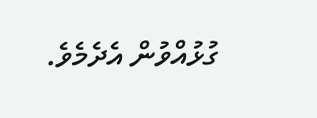ގުޅުއްވުން އެދެމެވެ.